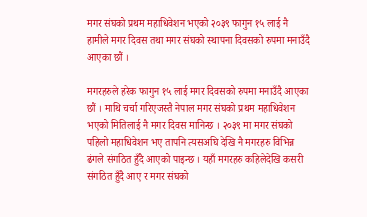मगर संघको प्रथम महाधिवेशन भएको २०३९ फागुन १५ लाई नै हामीले मगर दिवस तथा मगर संघको स्थापना दिवसको रुपमा मनाउँदै आएका छौं ।

मगरहरुले हरेक फागुन १५ लाई मगर दिवसको रुपमा मनाउँदै आएका छौं । माथि चर्चा गरिएजस्तै नेपाल मगर संघको प्रथम महाधिवेशन भएको मितिलाई नै मगर दिवस मानिन्छ । २०३९ मा मगर संघको पहिलो महाधिवेशन भए तापनि त्यसअघि देखि नै मगरहरु विभिन्न ढंगले संगठित हुँदै आएको पाइन्छ । यहाँ मगरहरु कहिलेदेखि कसरी संगठित हुँदै आए र मगर संघको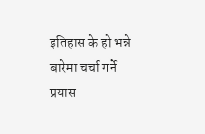इतिहास के हो भन्ने बारेमा चर्चा गर्ने प्रयास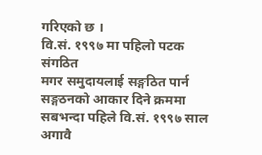गरिएको छ ।
वि.सं. १९९७ मा पहिलो पटक संगठित
मगर समुदायलाई सङ्गठित पार्न सङ्गठनको आकार दिने क्रममा सबभन्दा पहिले वि.सं. १९९७ साल अगावै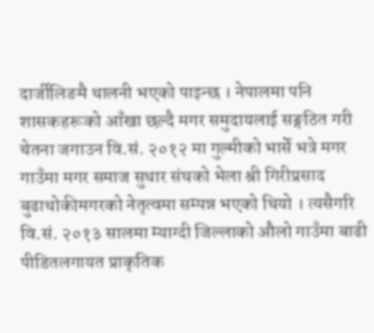दार्जीलिङमै थालनी भएको पाइन्छ । नेपालमा पनि शासकहरूको आँखा छल्दै मगर समुदायलाई सङ्गठित गरी चेतना जगाउन वि.सं. २०१२ मा गुल्मीको भार्से भत्रे मगर गाउँमा मगर समाज सुधार संघको भेला श्री गिरीप्रसाद बुढाथोकीमगरको नेतृत्वमा सम्पन्न भएको थियो । त्यसैगरि वि.सं. २०१३ सालमा म्याग्दी जिल्लाको औलो गाउँमा बाढी पीडितलगायत प्राकृतिक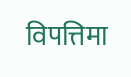विपत्तिमा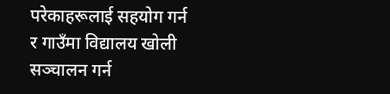परेकाहरूलाई सहयोग गर्न र गाउँमा विद्यालय खोली सञ्चालन गर्न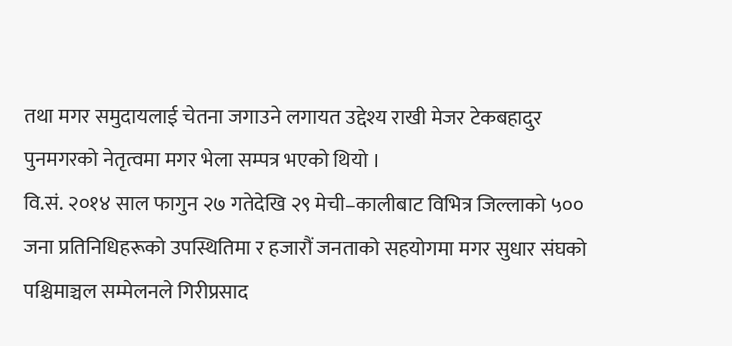तथा मगर समुदायलाई चेतना जगाउने लगायत उद्देश्य राखी मेजर टेकबहादुर पुनमगरको नेतृत्वमा मगर भेला सम्पत्र भएको थियो ।
वि.सं. २०१४ साल फागुन २७ गतेदेखि २९ मेची–कालीबाट विभित्र जिल्लाको ५०० जना प्रतिनिधिहरूको उपस्थितिमा र हजारौं जनताको सहयोगमा मगर सुधार संघको पश्चिमाञ्चल सम्मेलनले गिरीप्रसाद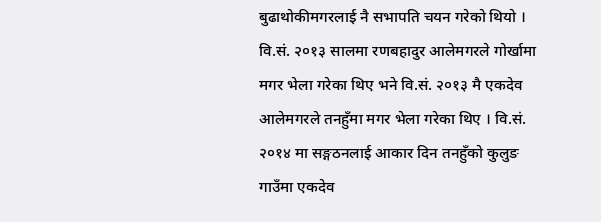बुढाथोकीमगरलाई नै सभापति चयन गरेको थियो । वि.सं. २०१३ सालमा रणबहादुर आलेमगरले गोर्खामा मगर भेला गरेका थिए भने वि.सं. २०१३ मै एकदेव आलेमगरले तनहुँमा मगर भेला गरेका थिए । वि.सं. २०१४ मा सङ्गठनलाई आकार दिन तनहुँको कुलुङ गाउँमा एकदेव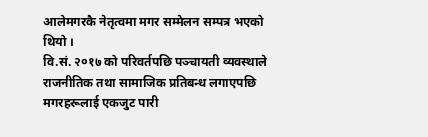आलेमगरकै नेतृत्वमा मगर सम्मेलन सम्पत्र भएको थियो ।
वि.सं. २०१७ को परिवर्तपछि पञ्चायती व्यवस्थाले राजनीतिक तथा सामाजिक प्रतिबन्ध लगाएपछि मगरहरूलाई एकजुट पारी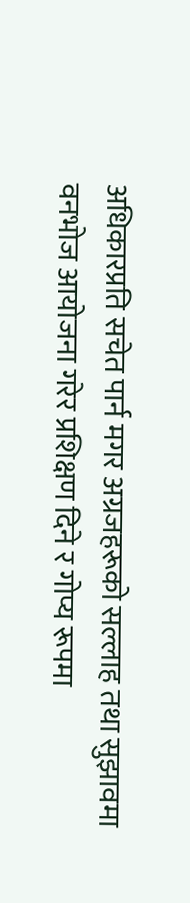अधिकारप्रति सचेत पार्न मगर अग्रजहरूको सल्लाह तथा सुझावमा वनभोज आयोजना गरेर प्रशिक्षण दिने र गोप्य रूपमा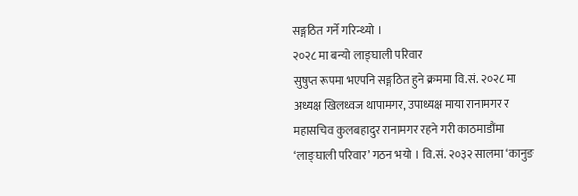सङ्गठित गर्ने गरिन्थ्यो ।
२०२८ मा बन्यो लाङ्घाली परिवार
सुषुप्त रूपमा भएपनि सङ्गठित हुने क्रममा वि.सं. २०२८ मा अध्यक्ष खिलध्वज थापामगर, उपाध्यक्ष माया रानामगर र महासचिव कुलबहादुर रानामगर रहने गरी काठमाडौंमा ‘लाङ्घाली परिवार’ गठन भयो । वि.सं. २०३२ सालमा ‘कानुङ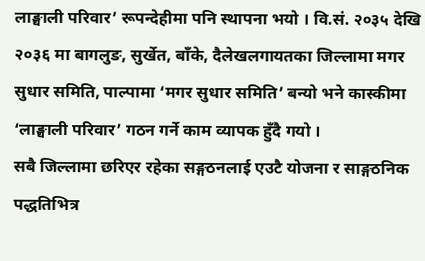लाङ्घाली परिवार’ रूपन्देहीमा पनि स्थापना भयो । वि.सं. २०३५ देखि २०३६ मा बागलुङ, सुर्खेत, बाँके, दैलेखलगायतका जिल्लामा मगर सुधार समिति, पाल्पामा ‘मगर सुधार समिति’ बन्यो भने कास्कीमा ‘लाङ्घाली परिवार’ गठन गर्ने काम व्यापक हुँदै गयो ।
सबै जिल्लामा छरिएर रहेका सङ्गठनलाई एउटै योजना र साङ्गठनिक पद्धतिभित्र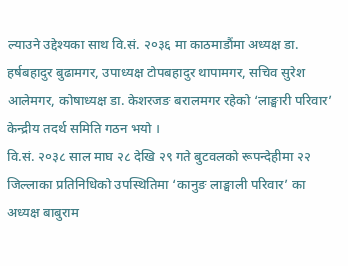ल्याउने उद्देश्यका साथ वि.सं. २०३६ मा काठमाडौंमा अध्यक्ष डा. हर्षबहादुर बुढामगर, उपाध्यक्ष टोपबहादुर थापामगर, सचिव सुरेश आलेमगर, कोषाध्यक्ष डा. केशरजङ बरालमगर रहेको ‘लाङ्घारी परिवार’ केन्द्रीय तदर्थ समिति गठन भयो ।
वि.सं. २०३८ साल माघ २८ देखि २९ गते बुटवलको रूपन्देहीमा २२ जिल्लाका प्रतिनिधिको उपस्थितिमा ‘कानुङ लाङ्घाली परिवार’ का अध्यक्ष बाबुराम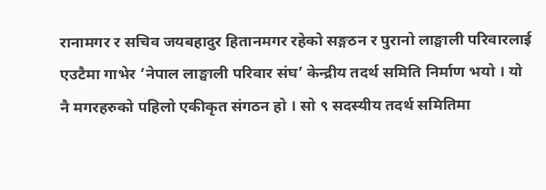रानामगर र सचिव जयबहादुर हितानमगर रहेको सङ्गठन र पुरानो लाङ्घाली परिवारलाई एउटैमा गाभेर ‘नेपाल लाङ्घाली परिवार संघ’ केन्द्रीय तदर्थ समिति निर्माण भयो । यो नै मगरहरुको पहिलो एकीकृत संगठन हो । सो ९ सदस्यीय तदर्थ समितिमा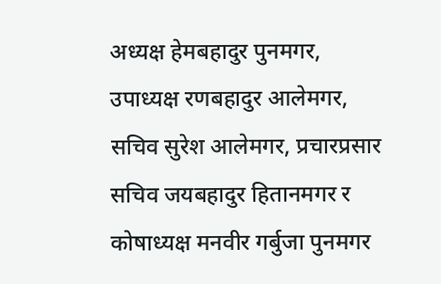अध्यक्ष हेमबहादुर पुनमगर, उपाध्यक्ष रणबहादुर आलेमगर, सचिव सुरेश आलेमगर, प्रचारप्रसार सचिव जयबहादुर हितानमगर र कोषाध्यक्ष मनवीर गर्बुजा पुनमगर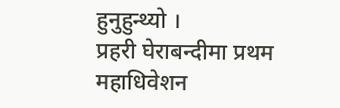हुनुहुन्थ्यो ।
प्रहरी घेराबन्दीमा प्रथम महाधिवेशन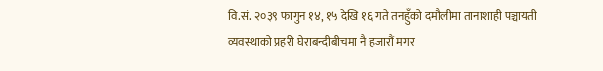वि.सं. २०३९ फागुन १४, १५ देखि १६ गते तनहुँको दमौलीमा तानाशाही पञ्चायती व्यवस्थाको प्रहरी घेराबन्दीबीचमा नै हजारौं मगर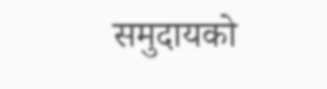समुदायको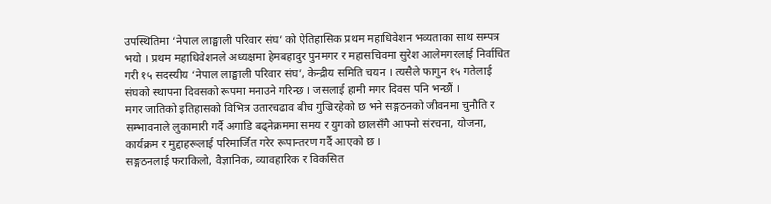उपस्थितिमा ‘नेपाल लाङ्घाली परिवार संघ’ को ऐतिहासिक प्रथम महाधिवेशन भव्यताका साथ सम्पत्र भयो । प्रथम महाधिवेशनले अध्यक्षमा हेमबहादुर पुनमगर र महासचिवमा सुरेश आलेमगरलाई निर्वाचित गरी १५ सदस्यीय ‘नेपाल लाङ्घाली परिवार संघ’, केन्द्रीय समिति चयन । त्यसैले फागुन १५ गतेलाई संघको स्थापना दिवसको रूपमा मनाउने गरिन्छ । जसलाई हामी मगर दिवस पनि भन्छौं ।
मगर जातिको इतिहासको विभित्र उतारचढाव बीच गुज्रिरहेको छ भने सङ्गठनको जीवनमा चुनौति र सम्भावनाले लुकामारी गर्दै अगाडि बढ्नेक्रममा समय र युगको छालसँगै आफ्नो संरचना, योजना, कार्यक्रम र मुद्दाहरूलाई परिमार्जित गरेर रूपान्तरण गर्दै आएको छ ।
सङ्गठनलाई फराकिलो, वैज्ञानिक, व्यावहारिक र विकसित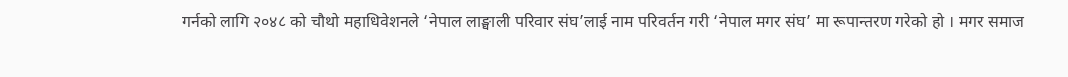गर्नको लागि २०४८ को चौथो महाधिवेशनले ‘नेपाल लाङ्घाली परिवार संघ’लाई नाम परिवर्तन गरी ‘नेपाल मगर संघ’ मा रूपान्तरण गरेको हो । मगर समाज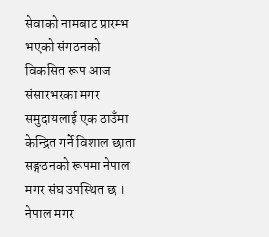सेवाको नामबाट प्रारम्भ भएको संगठनको विकसित रूप आज संसारभरका मगर समुदायलाई एक ठाउँमा केन्द्रित गर्ने विशाल छाता सङ्गठनको रूपमा नेपाल मगर संघ उपस्थित छ । नेपाल मगर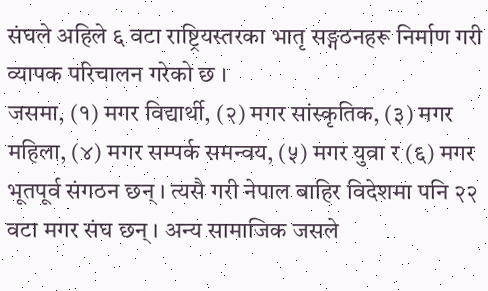संघले अहिले ६ वटा राष्ट्रियस्तरका भातृ सङ्गठनहरू निर्माण गरी व्यापक परिचालन गरेको छ ।
जसमा, (१) मगर विद्यार्थी, (२) मगर सांस्कृतिक, (३) मगर महिला, (४) मगर सम्पर्क समन्वय, (५) मगर युवा र (६) मगर भूतपूर्व संगठन छन् । त्यसै गरी नेपाल बाहिर विदेशमा पनि २२ वटा मगर संघ छन् । अन्य सामाजिक जसले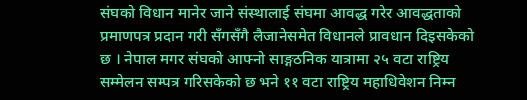संघको विधान मानेर जाने संस्थालाई संघमा आवद्ध गरेर आवद्धताको प्रमाणपत्र प्रदान गरी सँगसँगै लैजानेसमेत विधानले प्रावधान दिइसकेको छ । नेपाल मगर संघको आफ्नो साङ्गठनिक यात्रामा २५ वटा राष्ट्रिय सम्मेलन सम्पत्र गरिसकेको छ भने ११ वटा राष्ट्रिय महाधिवेशन निम्न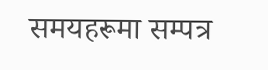समयहरूमा सम्पत्र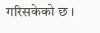गरिसकेको छ ।